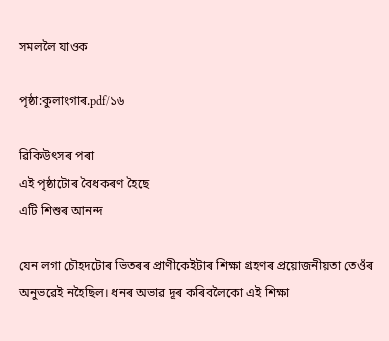সমললৈ যাওক

পৃষ্ঠা:কুলাংগাৰ.pdf/১৬

ৱিকিউৎসৰ পৰা
এই পৃষ্ঠাটোৰ বৈধকৰণ হৈছে
এটি শিশুৰ আনন্দ

যেন লগা চৌহদটোৰ ভিতৰৰ প্ৰাণীকেইটাৰ শিক্ষা গ্ৰহণৰ প্ৰয়োজনীয়তা তেওঁৰ অনুভৱেই নহৈছিল। ধনৰ অভাৱ দূৰ কৰিবলৈকো এই শিক্ষা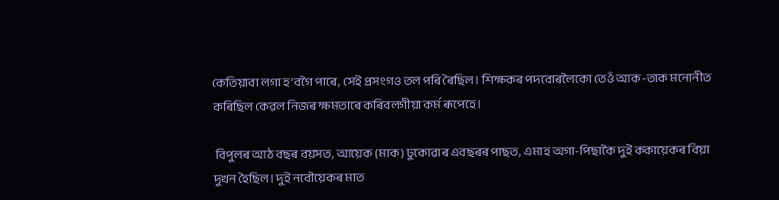কেতিয়াবা লগা হ’বগৈ পাৰে, সেই প্ৰসংগও তল পৰি ৰৈছিল। শিক্ষকৰ পদবোৰলৈকো তেওঁ আক-তাক মনোনীত কৰিছিল কেৱল নিজৰ ক্ষমতাৰে কৰিবলগীয়া কৰ্ম ৰূপেহে।

 বিপুলৰ আঠ বছৰ বয়সত, আয়েক (মাক) ঢুকোৱাৰ এবছৰৰ পাছত, এমাহ অগা-পিছাকৈ দুই ককায়েকৰ বিয়া দুখন হৈছিল। দুই নবৌয়েকৰ মাত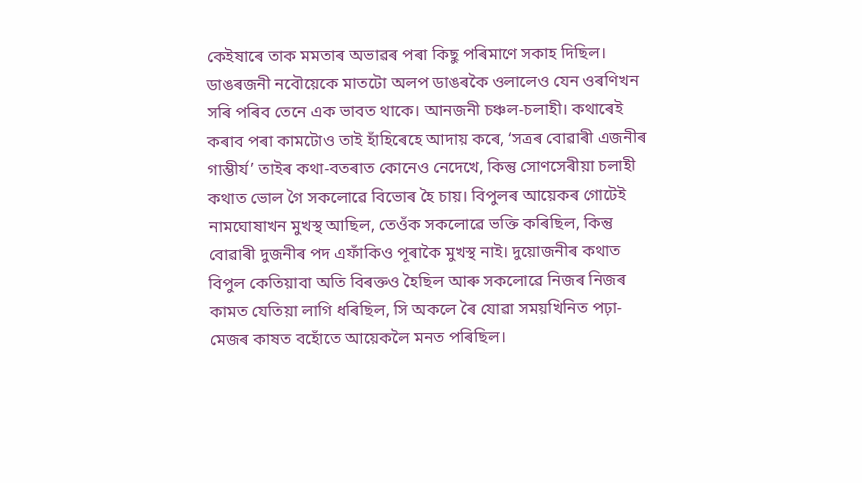কেইষাৰে তাক মমতাৰ অভাৱৰ পৰা কিছু পৰিমাণে সকাহ দিছিল। ডাঙৰজনী নবৌয়েকে মাতটো অলপ ডাঙৰকৈ ওলালেও যেন ওৰণিখন সৰি পৰিব তেনে এক ভাবত থাকে। আনজনী চঞ্চল-চলাহী। কথাৰেই কৰাব পৰা কামটোও তাই হাঁহিৰেহে আদায় কৰে, ‘সত্ৰৰ বোৱাৰী এজনীৰ গাম্ভীৰ্য’ তাইৰ কথা-বতৰাত কোনেও নেদেখে, কিন্তু সোণসেৰীয়া চলাহী কথাত ভোল গৈ সকলোৱে বিভোৰ হৈ চায়। বিপুলৰ আয়েকৰ গোটেই নামঘোষাখন মুখস্থ আছিল, তেওঁক সকলোৱে ভক্তি কৰিছিল, কিন্তু বোৱাৰী দুজনীৰ পদ এফাঁকিও পূৰাকৈ মুখস্থ নাই। দুয়োজনীৰ কথাত বিপুল কেতিয়াবা অতি বিৰক্তও হৈছিল আৰু সকলোৱে নিজৰ নিজৰ কামত যেতিয়া লাগি ধৰিছিল, সি অকলে ৰৈ যোৱা সময়খিনিত পঢ়া-মেজৰ কাষত বহোঁতে আয়েকলৈ মনত পৰিছিল।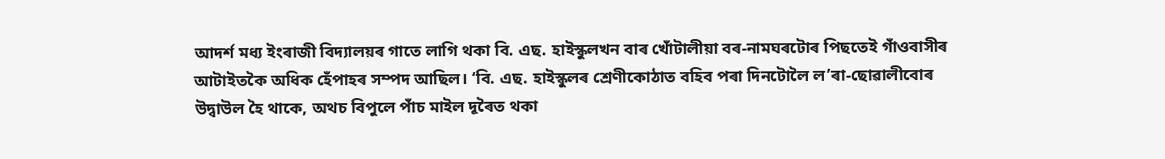আদৰ্শ মধ্য ইংৰাজী বিদ্যালয়ৰ গাতে লাগি থকা বি. এছ. হাইস্কুলখন বাৰ খোঁটালীয়া বৰ-নামঘৰটোৰ পিছতেই গাঁওবাসীৰ আটাইতকৈ অধিক হেঁপাহৰ সম্পদ আছিল। ‘বি. এছ. হাইস্কুলৰ শ্ৰেণীকোঠাত বহিব পৰা দিনটোলৈ ল’ৰা-ছোৱালীবোৰ উদ্বাউল হৈ থাকে, অথচ বিপুলে পাঁচ মাইল দূৰৈত থকা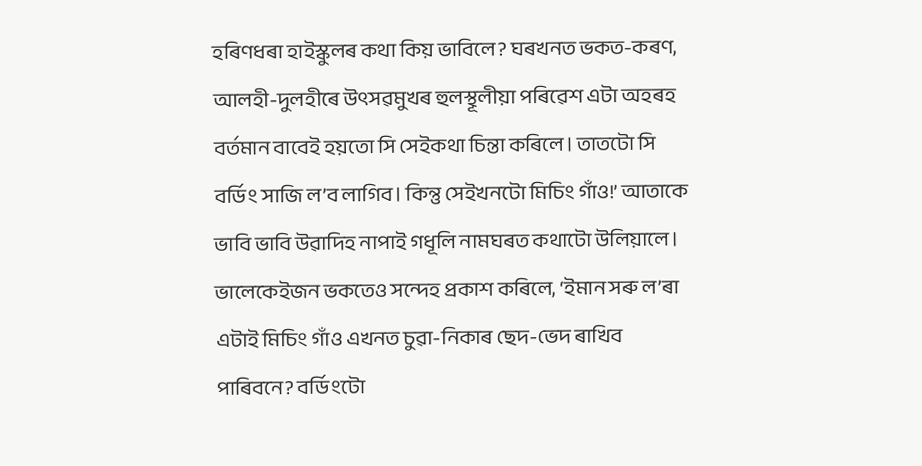হৰিণধৰা হাইস্কুলৰ কথা কিয় ভাবিলে? ঘৰখনত ভকত-কৰণ, আলহী-দুলহীৰে উৎসৱমুখৰ হুলস্থূলীয়া পৰিৱেশ এটা অহৰহ বৰ্তমান বাবেই হয়তো সি সেইকথা চিন্তা কৰিলে। তাতটো সি বৰ্ডিং সাজি ল’ব লাগিব। কিন্তু সেইখনটো মিচিং গাঁও!’ আতাকে ভাবি ভাবি উৱাদিহ নাপাই গধূলি নামঘৰত কথাটো উলিয়ালে। ভালেকেইজন ভকতেও সন্দেহ প্ৰকাশ কৰিলে, ‘ইমান সৰু ল’ৰা এটাই মিচিং গাঁও এখনত চুৱা-নিকাৰ ছেদ-ভেদ ৰাখিব পাৰিবনে? বৰ্ডিংটো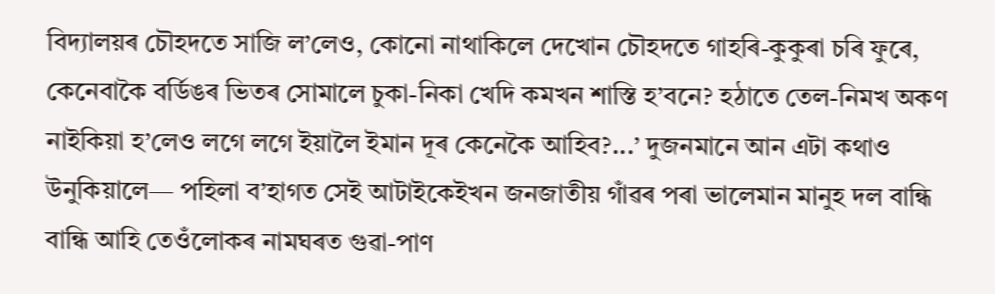বিদ্যালয়ৰ চৌহদতে সাজি ল’লেও, কোনো নাথাকিলে দেখোন চৌহদতে গাহৰি-কুকুৰা চৰি ফুৰে, কেনেবাকৈ বৰ্ডিঙৰ ভিতৰ সোমালে চুকা-নিকা খেদি কমখন শাস্তি হ’বনে? হঠাতে তেল-নিমখ অকণ নাইকিয়া হ’লেও লগে লগে ইয়ালৈ ইমান দূৰ কেনেকৈ আহিব?...’ দুজনমানে আন এটা কথাও উনুকিয়ালে— পহিলা ব’হাগত সেই আটাইকেইখন জনজাতীয় গাঁৱৰ পৰা ভালেমান মানুহ দল বান্ধি বান্ধি আহি তেওঁলোকৰ নামঘৰত গুৱা-পাণ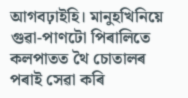আগবঢ়াইহি। মানুহখিনিয়ে গুৱা-পাণটো পিৰালিতে কলপাতত থৈ চোতালৰ পৰাই সেৱা কৰি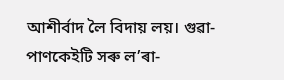আশীৰ্বাদ লৈ বিদায় লয়। গুৱা-পাণকেইটি সৰু ল’ৰা-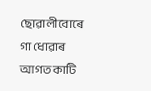ছোৱালীবোৰে গা ধোৱাৰ আগত কাটি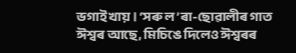ভগাই খায়। ‘সৰু ল’ৰা-ছোৱালীৰ গাত ঈশ্বৰ আছে, মিচিঙে দিলেও ঈশ্বৰৰ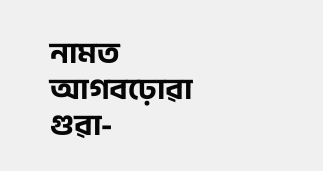নামত আগবঢ়োৱা গুৱা-